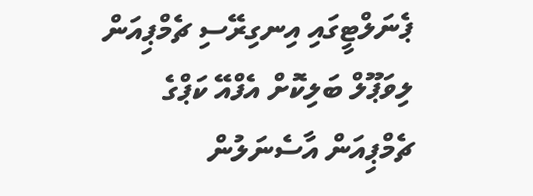ޕެނަލްޓީގައި އިނގިރޭސި ޗެމްޕިއަން ލިވަޕޫލް ބަލިކޮށް އެފްއޭ ކަޕްގެ ޗެމްޕިއަން އާސެނަލުން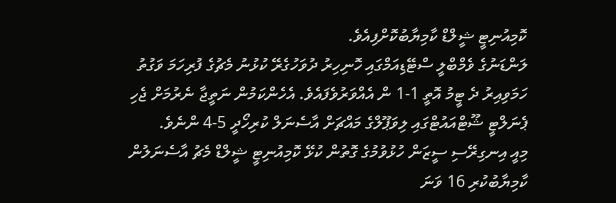ކޮމިއުނިޓީ ޝީލްޑް ކާމިޔާބުކޮށްފިއެވެ.
ލަންޑަނުގެ ވެމްބްލީ ސްޓޭޑިއަމްގައި ހޮނިހިރު ދުވަހުގެރޭ ކުޅުނު މެޗުގެ ފުރިހަމަ ވަގުތު ހަމަވިއިރު ދެ ޓީމު އޮތީ 1-1 ން އެއްވަރުވެފައެވެ. އެހެންކަމުން ނަތީޖާ ނެރުމަށް ޖެހި ޕެނަލްޓީ ޝޫޓްއައުޓްގައި ލިވަޕޫލްގެ މައްޗަށް އާސެނަލް ކުރިހޯދީ 5-4 ންނެވެ.
މިއީ އިނގިރޭސި ސީޒަން ހުޅުވުމުގެ ގޮތުން ކުޅޭ ކޮމިއުނިޓީ ޝީލްޑް މެޗު އާސެނަލުން ކާމިޔާބުކުރި 16 ވަނަ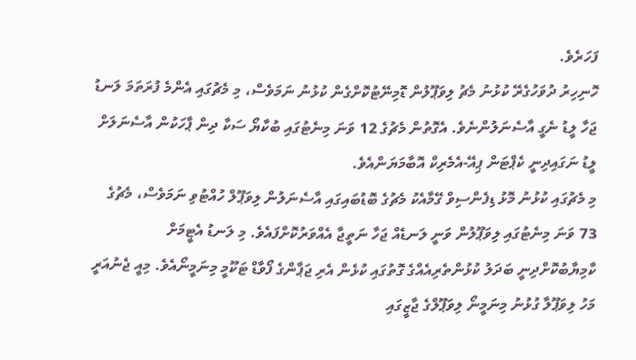ފަހަރެވެ.
ހޮނިހިރު ދުވަހުގެރޭ ކުޅުނު މެޗު ލިވަޕޫލުން ޑޮމިނޭޓުކޮށްގެން ކުޅުނު ނަމަވެސް، މި މެޗުގައި އެންމެ ފުރަތަމަ ލަނޑު ޖަހާ ލީޑު ނެގީ އާސެނަލުންނެވެ. އެގޮތުން މެޗުގެ 12 ވަނަ މިނެޓުގައި ބުކާޔޯ ސަކާ ދިން ޕާހަކުން އާސެނަލަށް ލީޑު ނަގައިދިނީ ކެޕްޓަން ޕިއޭ-އެމެރިކް އޮބާމަޔަންއެވެ.
މި މެޗުގައި ކުޅުނު މޮޅު ޑިފެންސިވް ގޭމާއެކު މެޗުގެ ބޮޑުބައިގައި އާސެނަލުން ލިވަޕޫލް ހުއްޓުވި ނަމަވެސް، މެޗުގެ 73 ވަނަ މިނެޓުގައި ލިވަޕޫލުން ވަނީ ލަނޑެއް ޖަހާ ނަތީޖާ އެއްވަރުކޮށްފައެވެ. މި ލަނޑު އެޓީމަށް ކާމިޔާބުކޮށްދިނީ ބަދަލު ކުޅުންތެރިއެއްގެ ގޮތުގައި ކުޅެން އެރި ޖަޕާންގެ ފޯވާޑް ޓަކޫމީ މިނަމީނޯއެވެ. މިއީ ޖެނުއަރީ މަހު ލިވަޕޫލާ ގުޅުނު މިނަމީނޯ ލިވަޕޫލްގެ ޖާޒީގައި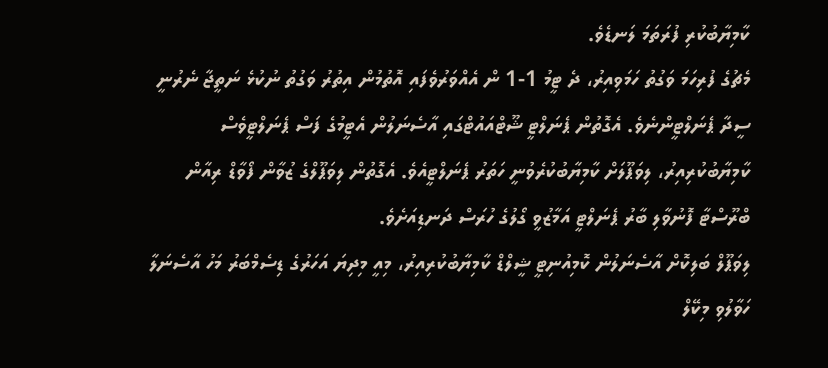ކާމިޔާބުކުރި ފުރަތަމަ ލަނޑެވެ.
މެޗުގެ ފުރިހަމަ ވަގުތު ހަމަވިއިރު، ދެ ޓީމު 1-1 ން އެއްވަރުވެފައި އޮތުމުން އިތުރު ވަގުތު ނުކުޅެ ނަތީޖާ ނެރުނީ ސީދާ ޕެނަލްޓީންނެވެ. އެގޮތުން ޕެނަލްޓީ ޝޫޓްއައުޓްގައި އާސެނަލުން އެޓީމުގެ ފަސް ޕެނަލްޓީވެސް ކާމިޔާބުކުރިއިރު، ލިވަޕޫލަށް ކާމިޔާބުކުރެވުނީ ހަތަރު ޕެނަލްޓީއެވެ. އެގޮތުން ލިވަޕޫލްގެ ޒުވާން ފޯވާޑް ރިއާން ބްރޫސްޓާ ފޮނުވާލި ބާރު ޕެނަލްޓީ އަމާޒުވީ ގޯލުގެ ހުރަސް ދަނޑިއަށެވެ.
ލިވަޕޫލް ބަލިކޮށް އާސެނަލުން ކޮމިއުނިޓީ ޝީލްޑް ކާމިޔާބުކުރިއިރު، މިއީ މިދިޔަ އަހަރުގެ ޑިސެމްބަރު މަހު އާސެނަލާ ހަވާލުވި މިކޭލް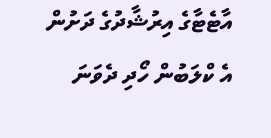އާޓެޓާގެ އިރުޝާދުގެ ދަށުން އެ ކްލަބުން ހޯދި ދެވަނަ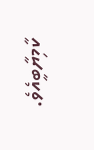ކާމިޔާބީއެވެ.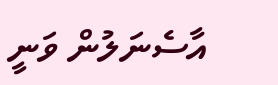އާސެނަލުން ވަނީ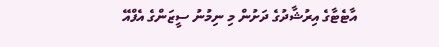އާޓެޓާގެ އިރުޝާދުގެ ދަށުން މި ނިމުނު ސީޒަންގެ އެފްއޭ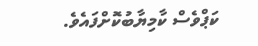ކަޕްވެސް ކާމިޔާބުކޮށްފައެވެ.